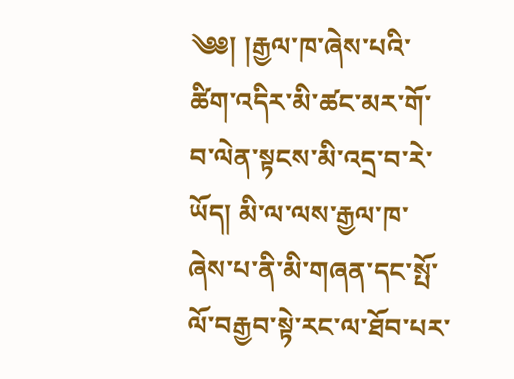༄༅། །རྒྱལ་ཁ་ཞེས་པའི་ཚིག་འདིར་མི་ཚང་མར་གོ་བ་ལེན་སྟངས་མི་འདྲ་བ་རེ་ཡོད། མི་ལ་ལས་རྒྱལ་ཁ་ཞེས་པ་ནི་མི་གཞན་དང་སྤོ་ལོ་བརྒྱབ་སྟེ་རང་ལ་ཐོབ་པར་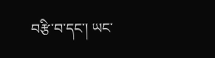བརྩི་བ་དང་། ཡང་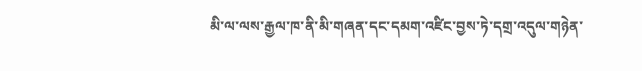མི་ལ་ལས་རྒྱལ་ཁ་ནི་མི་གཞན་དང་དམག་འཛིང་བྱས་ཏེ་དགྲ་འདུལ་གཉེན་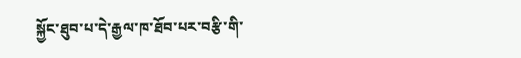སྐྱོང་ཐུབ་པ་དེ་རྒྱལ་ཁ་ཐོབ་པར་བརྩི་གི་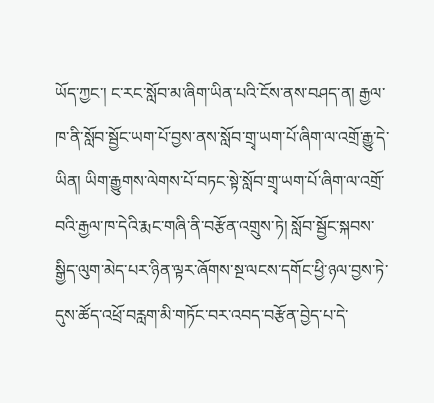ཡོད་ཀྱང་། ང་རང་སློབ་མ་ཞིག་ཡིན་པའི་ངོས་ནས་བཤད་ན། རྒྱལ་ཁ་ནི་སློབ་སྦྱོང་ཡག་པོ་བྱས་ནས་སློབ་གྲྭ་ཡག་པོ་ཞིག་ལ་འགྲོ་རྒྱུ་དེ་ཡིན། ཡིག་རྒྱུགས་ལེགས་པོ་བཏང་སྟེ་སློབ་གྲྭ་ཡག་པོ་ཞིག་ལ་འགྲོ་བའི་རྒྱལ་ཁ་དེའི་རྨང་གཞི་ནི་བརྩོན་འགྲུས་ཏེ། སློབ་སྦྱོང་སྐབས་སྒྱིད་ལུག་མེད་པར་ཉིན་ལྟར་ཞོགས་སྔ་ལངས་དགོང་ཕྱི་ཉལ་བྱས་ཏེ་དུས་ཚོད་འཕྲོ་བརླག་མི་གཏོང་བར་འབད་བརྩོན་བྱེད་པ་དེ་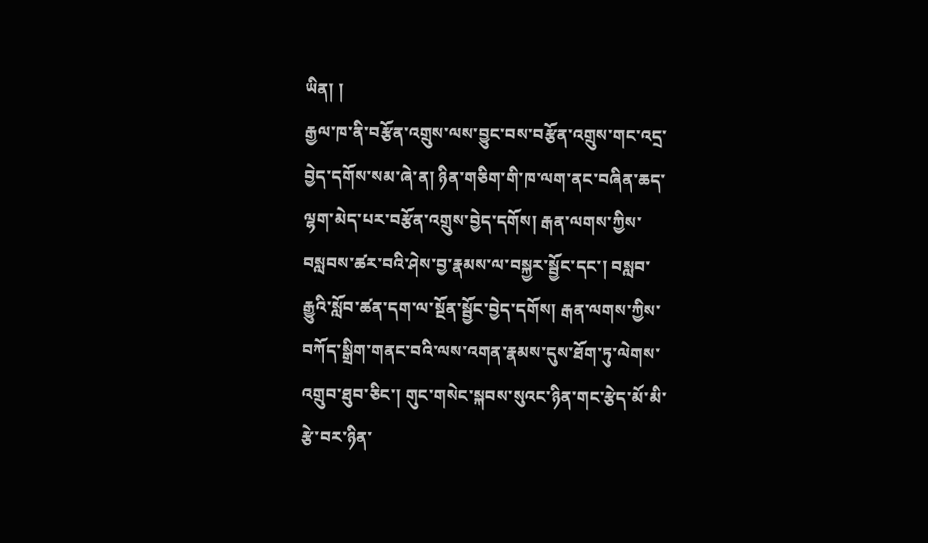ཡིན། །
རྒྱལ་ཁ་ནི་བརྩོན་འགྲུས་ལས་བྱུང་བས་བརྩོན་འགྲུས་གང་འདྲ་བྱེད་དགོས་སམ་ཞེ་ན། ཉིན་གཅིག་གི་ཁ་ལག་ནང་བཞིན་ཆད་ལྷག་མེད་པར་བརྩོན་འགྲུས་བྱེད་དགོས། རྒན་ལགས་ཀྱིས་བསླབས་ཚར་བའི་ཤེས་བྱ་རྣམས་ལ་བསྐྱར་སྦྱོང་དང་། བསླབ་རྒྱུའི་སློབ་ཚན་དག་ལ་སྔོན་སྦྱོང་བྱེད་དགོས། རྒན་ལགས་ཀྱིས་བཀོད་སྒྲིག་གནང་བའི་ལས་འགན་རྣམས་དུས་ཐོག་ཏུ་ལེགས་འགྲུབ་ཐུབ་ཅིང་། གུང་གསེང་སྐབས་སུའང་ཉིན་གང་རྩེད་མོ་མི་རྩེ་བར་ཉིན་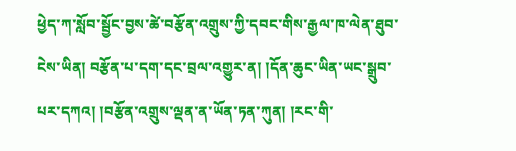ཕྱེད་ཀ་སློབ་སྦྱོང་བྱས་ཚེ་བརྩོན་འགྲུས་ཀྱི་དབང་གིས་རྒྱལ་ཁ་ལེན་ཐུབ་ངེས་ཡིན། བརྩོན་པ་དག་དང་བྲལ་འགྱུར་ན། །དོན་ཆུང་ཡིན་ཡང་སྒྲུབ་པར་དཀའ། །བརྩོན་འགྲུས་ལྡན་ན་ཡོན་ཏན་ཀུན། །རང་གི་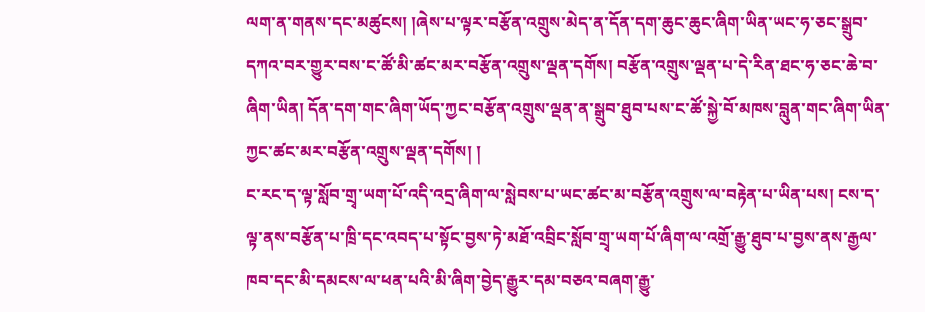ལག་ན་གནས་དང་མཚུངས། །ཞེས་པ་ལྟར་བརྩོན་འགྲུས་མེད་ན་དོན་དག་ཆུང་ཆུང་ཞིག་ཡིན་ཡང་ཧ་ཅང་སྒྲུབ་དཀའ་བར་གྱུར་བས་ང་ཚོ་མི་ཚང་མར་བརྩོན་འགྲུས་ལྡན་དགོས། བརྩོན་འགྲུས་ལྡན་པ་དེ་རིན་ཐང་ཧ་ཅང་ཆེ་བ་ཞིག་ཡིན། དོན་དག་གང་ཞིག་ཡོད་ཀྱང་བརྩོན་འགྲུས་ལྡན་ན་སྒྲུབ་ཐུབ་པས་ང་ཚོ་སྐྱེ་བོ་མཁས་བླུན་གང་ཞིག་ཡིན་ཀྱང་ཚང་མར་བརྩོན་འགྲུས་ལྡན་དགོས། །
ང་རང་ད་ལྟ་སློབ་གྲྭ་ཡག་པོ་འདི་འདྲ་ཞིག་ལ་སླེབས་པ་ཡང་ཚང་མ་བརྩོན་འགྲུས་ལ་བརྟེན་པ་ཡིན་པས། ངས་ད་ལྟ་ནས་བརྩོན་པ་ཁྲི་དང་འབད་པ་སྟོང་བྱས་ཏེ་མཐོ་འབྲིང་སློབ་གྲྭ་ཡག་པོ་ཞིག་ལ་འགྲོ་རྒྱུ་ཐུབ་པ་བྱས་ནས་རྒྱལ་ཁབ་དང་མི་དམངས་ལ་ཕན་པའི་མི་ཞིག་བྱེད་རྒྱུར་དམ་བཅའ་བཞག་རྒྱུ་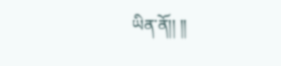ཡིན་ནོ།། །།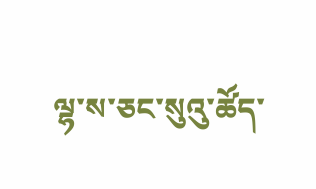ལྷ་ས་ཅང་སུའུ་ཚོད་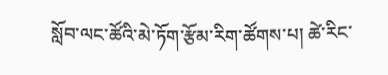སློབ་ལང་ཚོའི་མེ་ཏོག་རྩོམ་རིག་ཚོགས་པ། ཚེ་རིང་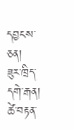དབྱངས་ཅན།
ཟུར་ཁྲིད་དགེ་རྒན། ཚེ་བརྟན་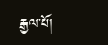རྒྱལ་པོ།